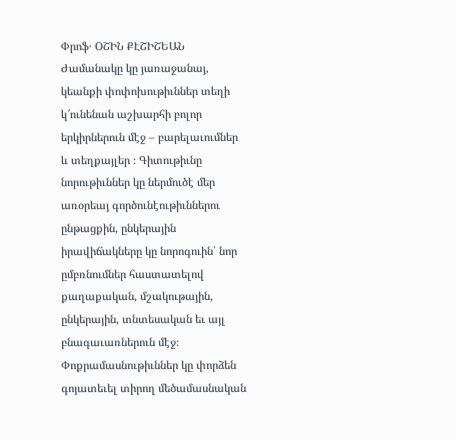Փրոֆ․ ՕՇԻՆ ՔԷՇԻՇԵԱՆ
Ժամանակը կը յառաջանայ, կեանքի փոփոխութիւններ տեղի կ՜ունենան աշխարհի բոլոր երկիրներուն մէջ – բարելաւումներ և տեղքայլեր ։ Գիտութիւնը նորութիւններ կը ներմուծէ մեր առօրեայ գործունէութիւններու ընթացքին, ընկերային իրավիճակները կը նորոգուին՝ նոր ըմբռնումներ հաստատելով քաղաքական, մշակութային, ընկերային, տնտեսական եւ այլ բնագաւառներուն մէջ։
Փոքրամասնութիւններ կը փորձեն գոյատեւել տիրող մեծամասնական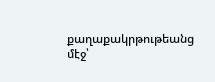քաղաքակրթութեանց մէջ՝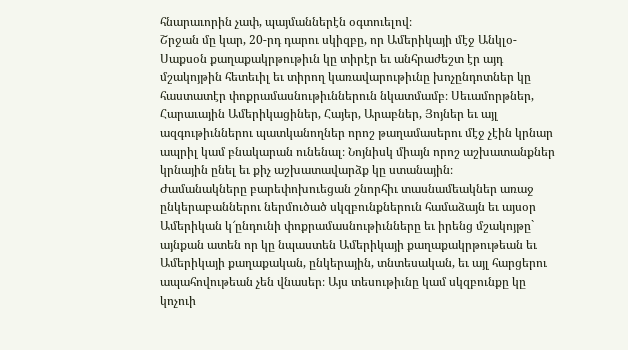հնարաւորին չափ, պայմաններէն օգտուելով։
Շրջան մը կար, 20-րդ դարու սկիզբը, որ Ամերիկայի մէջ Անկլօ-Սաքսօն քաղաքակրթութիւն կը տիրէր եւ անհրաժեշտ էր այդ մշակոյթին հետեւիլ եւ տիրող կառավարութիւնը խոչընդոտներ կը հաստատէր փոքրամասնութիւններուն նկատմամբ։ Սեւամորթներ, Հարաւային Ամերիկացիներ, Հայեր, Արաբներ, Յոյներ եւ այլ ազգութիւններու պատկանողներ որոշ թաղամասերու մէջ չէին կրնար ապրիլ կամ բնակարան ունենալ։ Նոյնիսկ միայն որոշ աշխատանքներ կրնային ընել եւ քիչ աշխատավարձք կը ստանային։
Ժամանակները բարեփոխուեցան շնորհիւ տասնամեակներ առաջ ընկերաբաններու ներմուծած սկզբունքներուն համաձայն եւ այսօր Ամերիկան կ՜ընդունի փոքրամասնութիւնները եւ իրենց մշակոյթը` այնքան ատեն որ կը նպաստեն Ամերիկայի քաղաքակրթութեան եւ Ամերիկայի քաղաքական, ընկերային, տնտեսական, եւ այլ հարցերու ապահովութեան չեն վնասեր։ Այս տեսութիւնը կամ սկզբունքը կը կոչուի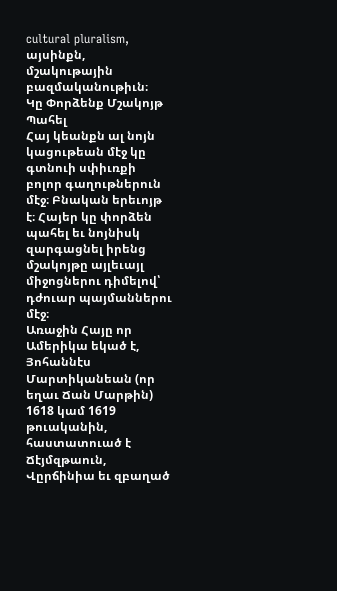cultural pluralism, այսինքն, մշակութային բազմականութիւն։
Կը Փորձենք Մշակոյթ Պահել
Հայ կեանքն ալ նոյն կացութեան մէջ կը գտնուի սփիւռքի բոլոր գաղութներուն մէջ։ Բնական երեւոյթ է։ Հայեր կը փորձեն պահել եւ նոյնիսկ զարգացնել իրենց մշակոյթը այլեւայլ միջոցներու դիմելով՝ դժուար պայմաններու մէջ։
Առաջին Հայը որ Ամերիկա եկած է, Յոհաննէս Մարտիկանեան (որ եղաւ Ճան Մարթին) 1618 կամ 1619 թուականին, հաստատուած է Ճէյմզթաուն, Վըրճինիա եւ զբաղած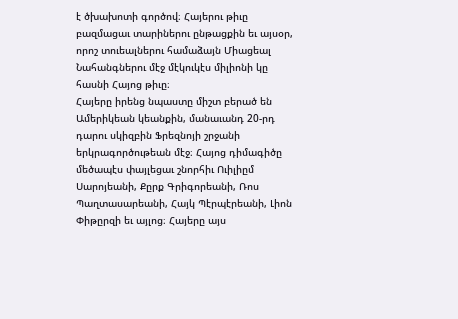է ծխախոտի գործով։ Հայերու թիւը բազմացաւ տարիներու ընթացքին եւ այսօր, որոշ տուեալներու համաձայն Միացեալ Նահանգներու մէջ մէկուկէս միլիոնի կը հասնի Հայոց թիւը։
Հայերը իրենց նպաստը միշտ բերած են Ամերիկեան կեանքին, մանաւանդ 20-րդ դարու սկիզբին Ֆրեզնոյի շրջանի երկրագործութեան մէջ։ Հայոց դիմագիծը մեծապէս փայլեցաւ շնորհիւ Ուիլիըմ Սարոյեանի, Քըրք Գրիգորեանի, Ռոս Պաղտասարեանի, Հայկ Պէրպէրեանի, Լիոն Փիթըրզի եւ այլոց։ Հայերը այս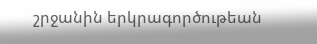շրջանին երկրագործութեան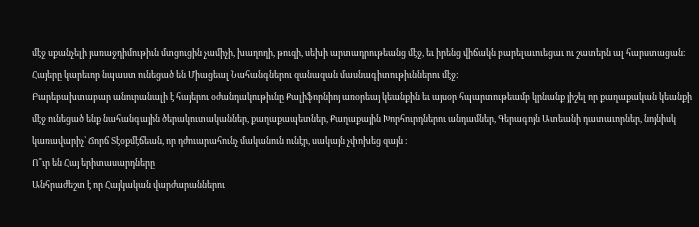մէջ սքանչելի յառաջդիմութիւն մտցուցին չամիչի, խաղողի, թուզի, սեխի արտադրութեանց մէջ, եւ իրենց վիճակն բարելաւուեցաւ ու շատերն ալ հարստացան։
Հայերը կարեւոր նպաստ ունեցած են Միացեալ Նահանգներու զանազան մասնագիտութիւններու մէջ:
Բարեբախտաբար անուրանալի է հայերու օժանդակութիւնը Քալիֆորնիոյ առօրեայ կեանքին եւ այսօր հպարտութեամբ կրնանք յիշել որ քաղաքական կեանքի մէջ ունեցած ենք նահանգային ծերակուտականներ, քաղաքապետներ, Քաղաքային Խորհուրդներու անդամներ, Գերագոյն Ատեանի դատաւորներ, նոյնիսկ կառավարիչ՝ Ճորճ Տէօքմէճեան, որ դժուարահունչ մականուն ունէր, սակայն չփոխեց զայն ։
Ո՞ւր են Հայ երիտասարդները
Անհրաժեշտ է որ Հայկական վարժարաններու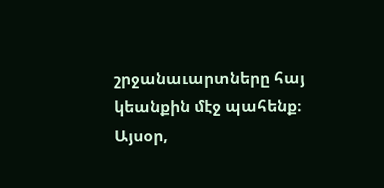շրջանաւարտները հայ կեանքին մէջ պահենք։
Այսօր,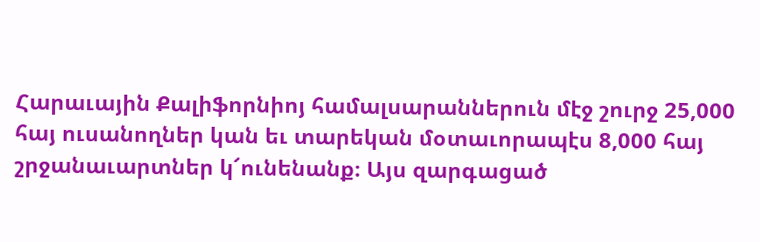Հարաւային Քալիֆորնիոյ համալսարաններուն մէջ շուրջ 25,000 հայ ուսանողներ կան եւ տարեկան մօտաւորապէս 8,000 հայ շրջանաւարտներ կ՜ունենանք։ Այս զարգացած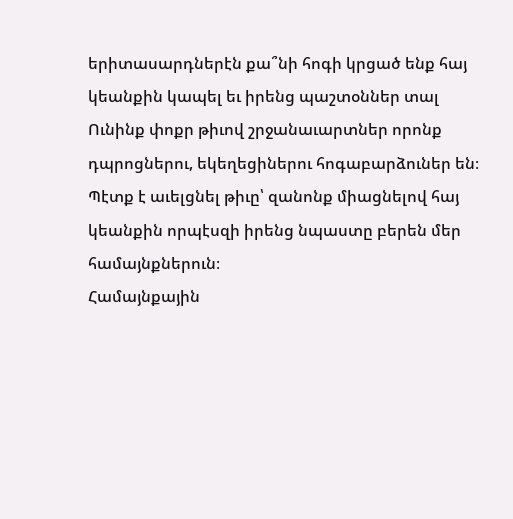երիտասարդներէն քա՞նի հոգի կրցած ենք հայ կեանքին կապել եւ իրենց պաշտօններ տալ
Ունինք փոքր թիւով շրջանաւարտներ որոնք դպրոցներու, եկեղեցիներու հոգաբարձուներ են։ Պէտք է աւելցնել թիւը՝ զանոնք միացնելով հայ կեանքին որպէսզի իրենց նպաստը բերեն մեր համայնքներուն։
Համայնքային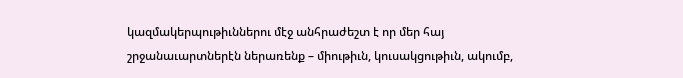կազմակերպութիւններու մէջ անհրաժեշտ է որ մեր հայ շրջանաւարտներէն ներառենք – միութիւն, կուսակցութիւն, ակումբ,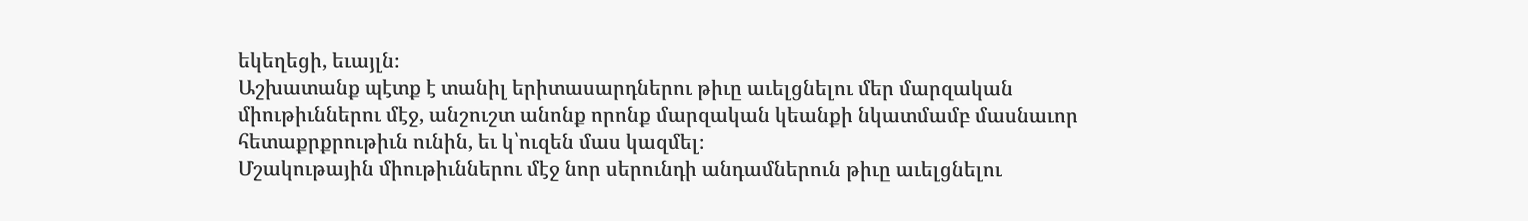եկեղեցի, եւայլն։
Աշխատանք պէտք է տանիլ երիտասարդներու թիւը աւելցնելու մեր մարզական միութիւններու մէջ, անշուշտ անոնք որոնք մարզական կեանքի նկատմամբ մասնաւոր հետաքրքրութիւն ունին, եւ կ՝ուզեն մաս կազմել։
Մշակութային միութիւններու մէջ նոր սերունդի անդամներուն թիւը աւելցնելու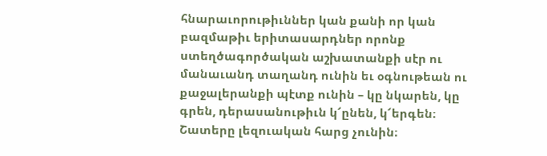հնարաւորութիւններ կան քանի որ կան բազմաթիւ երիտասարդներ որոնք ստեղծագործական աշխատանքի սէր ու մանաւանդ տաղանդ ունին եւ օգնութեան ու քաջալերանքի պէտք ունին – կը նկարեն, կը գրեն, դերասանութիւն կ՜ընեն, կ՜երգեն։ Շատերը լեզուական հարց չունին։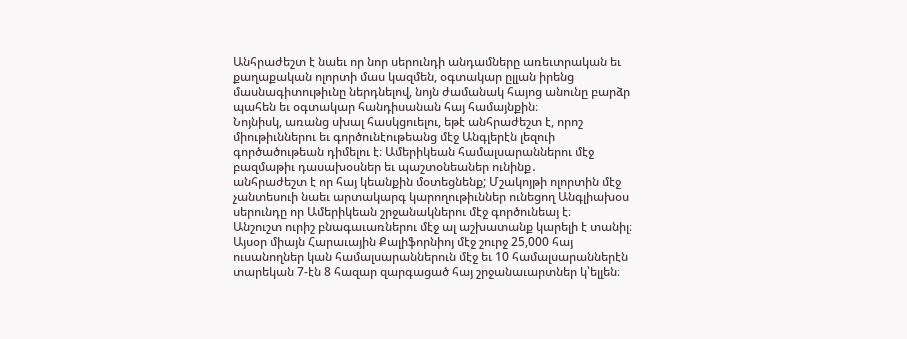Անհրաժեշտ է նաեւ որ նոր սերունդի անդամները առեւտրական եւ քաղաքական ոլորտի մաս կազմեն, օգտակար ըլլան իրենց մասնագիտութիւնը ներդնելով, նոյն ժամանակ հայոց անունը բարձր պահեն եւ օգտակար հանդիսանան հայ համայնքին։
Նոյնիսկ, առանց սխալ հասկցուելու, եթէ անհրաժեշտ է, որոշ միութիւններու եւ գործունէութեանց մէջ Անգլերէն լեզուի գործածութեան դիմելու է։ Ամերիկեան համալսարաններու մէջ բազմաթիւ դասախօսներ եւ պաշտօնեաներ ունինք․
անհրաժեշտ է որ հայ կեանքին մօտեցնենք; Մշակոյթի ոլորտին մէջ չանտեսուի նաեւ արտակարգ կարողութիւններ ունեցող Անգլիախօս սերունդը որ Ամերիկեան շրջանակներու մէջ գործունեայ է։
Անշուշտ ուրիշ բնագաւառներու մէջ ալ աշխատանք կարելի է տանիլ։
Այսօր միայն Հարաւային Քալիֆորնիոյ մէջ շուրջ 25,000 հայ ուսանողներ կան համալսարաններուն մէջ եւ 10 համալսարաններէն տարեկան 7-էն 8 հազար զարգացած հայ շրջանաւարտներ կ՝ելլեն։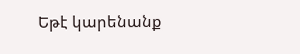Եթէ կարենանք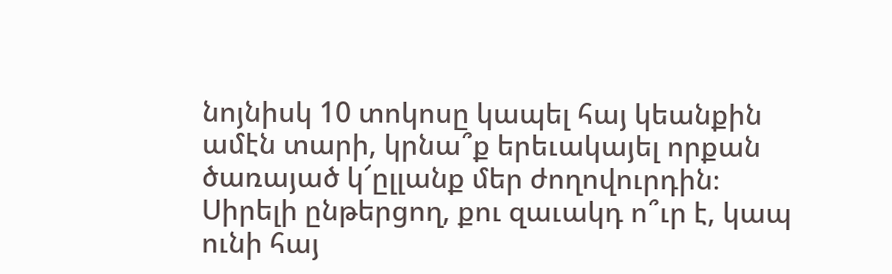նոյնիսկ 10 տոկոսը կապել հայ կեանքին ամէն տարի, կրնա՞ք երեւակայել որքան ծառայած կ՜ըլլանք մեր ժողովուրդին։
Սիրելի ընթերցող, քու զաւակդ ո՞ւր է, կապ ունի հայ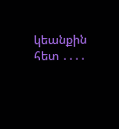կեանքին հետ ․․․․